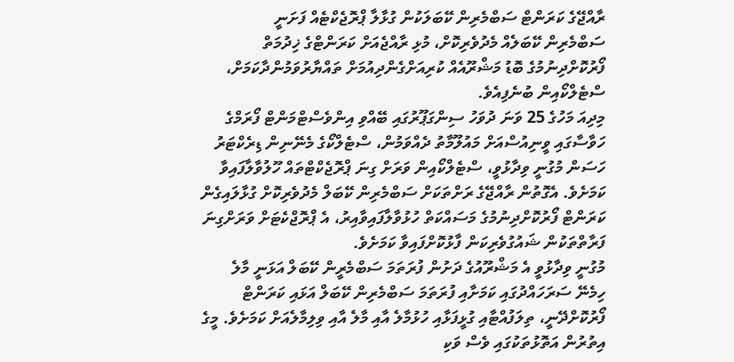ރާއްޖޭގެ ކަރަންޓް ސަބްމެރިން ކޭބަލަކުން ގުޅާލާ ޕްރޮޖެކްޓެއް ފަށަނީ
ސަބްމެރިން ކޭބަލެއް މެދުވެރިކޮށް، މުޅި ރާއްޖެއަށް ކަރަންޓްގެ ޚިދުމަތް ފޯރުކޮށްދިނުމުގެ ބޮޑު މަޝްރޫއެއް ކުރިއަށްގެންދިއުމަށް ތައްޔާރުވަމުންދާކަމަށް، ސްޓެލްކޯއިން ބުނެފިއެވެ.
މިދިއަ މަހުގެ 25 ވަނަ ދުވަހު ސިންގަޕޫރުގައި ބޭއްވި އިންވެސްޓްމަންޓް ފޯރަމްގެ ހަވާސާގައި ވީނިއުސްއަށް މައުލޫމާތު ދެއްވަމުން، ސްޓެލްކޯގެ މެނޭނިން ޑިރެކްޓަރު ހަސަން މުގުނީ ވިދާޅުވީ، ސްޓެލްކޯއިން ވަރަށް ގިނަ ޕްރޮޖެކްޓްތައް ހޫލުވާލާފައިވާ ކަމަށެވެ. އެގޮތުން ރާއްޖޭގެ ރަށްތަކަށް ސަބްމެރިން ކޭބަލް މެދުވެރިކޮށް ގުޅާލައިގެން ކަރަންޓް ފޯރުކޮށްދިނުމުގެ މަސައްކަތް ހުޅުވާލާފައިވާއިރު، އެ ޕްރޮޖްކެޓަށް ވަރަށްގިނަ ފަރާތްތަކުން ޝައުގުވެރިކަން ފާޅުކޮށްފައިވާ ކަމަށެވެ.
މުގުނީ ވިދާޅުވީ އެ މަޝްރޫއުގެ ދަށުން ފުރަތަމަ ސަބްމެރީން ކޭބަލް އަޅަނީ މާލެ ހިމެނޭ ސަރަހައްދުގައި ކަމަށާއި ފުރަތަމަ ސަބްމެރިން ކޭބަލް އަޅައި ކަރަންޓް ފޯރުކޮށްދޭނީ، ތިލަފުއްޓާއި ގުޅީފަޅާއި ހުޅުމާލެ އާއި މާލެ އާއި ވިލިމާލެއަށް ކަމަށެވެ. މީގެ އިތުރުން އަތޮޅުތަކުގައި ވެސް ވަކި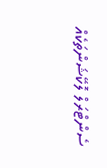ސެންޓްރަލް ލޮކޭޝަންތަކެއް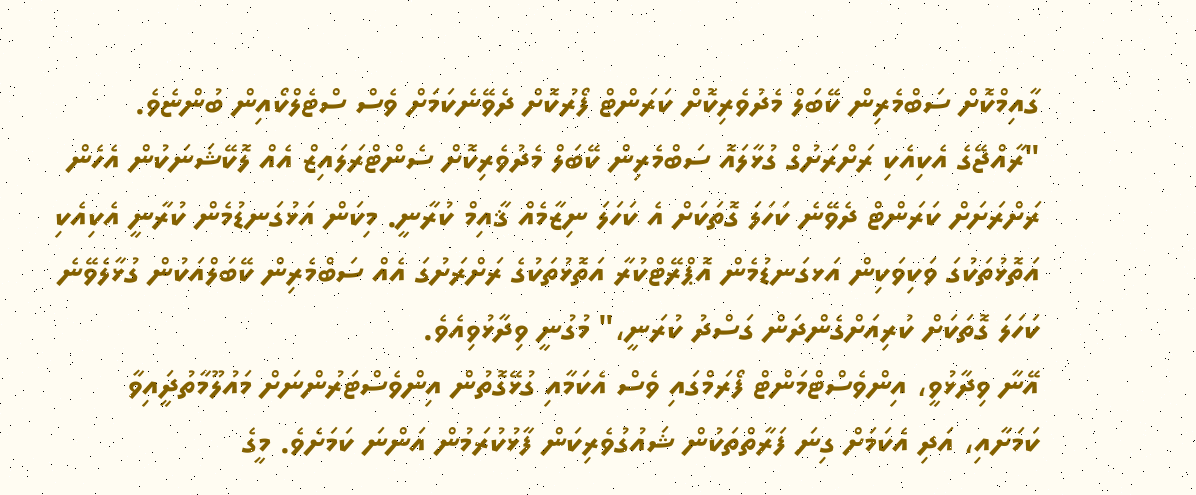ގާއިމްކޮށް ސަބްމެރިން ކޭބަލް މެދުވެރިކޮށް ކަރަންޓް ފޯރުކޮށް ދެވޭނެކަމަށް ވެސް ސްޓެލްކޯއިން ބުންޏެވެ.
"ރާއްޖޭގެ އެކިއެކި ރަށްރަށުގް ގުޅާލައޮ ސަބްމެރިން ކޭބަލް މެދުވެރިކޮށް ސެންޓްރަލައިޒް އެއް ލޮކޭޝަނަކުން އެހެން ރަށްރަށަށް ކަރަންޓް ދެވޭނެ ކަހަލަ ގޮތަކަށް އެ ކަހަލަ ނިޒާމެއް ޤާއިމް ކުރާނީ. މިކަން އަޅުގަނޑުމެން ކުރާނީ އެކިއެކި އަތޮޅުތަކުގަ ވަކިވަކިން އަޅގަނޑުމެން އޮޕްރޭޓްކުރާ އަތޮޅުތަކުގެ ރަށްރަށުގަ އެއް ސަބްމެރިން ކޭބަލްއަކުން ގުޅާލެވޭނެ ކަހަލަ ގޮތަކަށް ކުރިއަށްގެންދަން ގަސްދު ކުރަނީ،" މުގުނީ ވިދާޅުވިއެވެ.
އޭނާ ވިދާޅުވީ، އިންވެސްޓްމަންޓް ފޯރަމްގައި ވެސް އެކަމާއި ގުޅޭގޮތުން އިންވެސްޓަރުންނަށް މައުލޫމާތުދީައިވާ ކަމަށާއި، އަދި އެކަމަށް ގިނަ ފަރާތްތަކުން ޝައުގުވެރިކަން ފާޅުކުރަމުން އަންނަ ކަމަށެވެ. މީގެ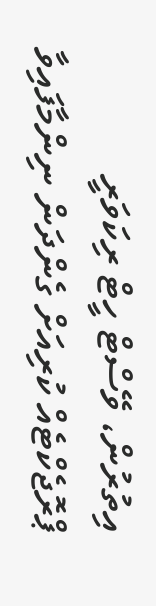އިތުރުން، ވޭސްޓް ހީޓް ރިކަވަރީ ޕްރޮޖެކްޓެއް ކުރިއަށް ގެންދަން ނިންމާފައިވާ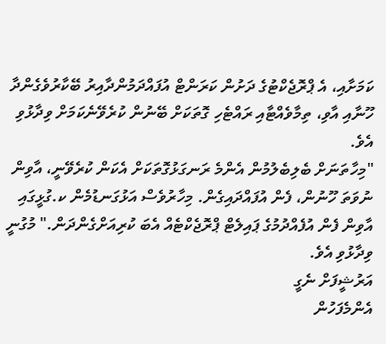ކަމަށާއި، އެ ޕްރޮޖެކްޓުގެ ދަށުން ކަރަންޓް އުފައްދަމުންދާއިރު ބޭކާރުވެގެންދާ ހޫނާއި އާވި، ތިމާވެއްޓާއި ރައްޓެހި ގޮތަކަށް ބޭނުން ކުރެވޭނެކަމަށް ވިދާޅުވި އެވެ.
"މިހާތަނަށް ބެލިބެލުމުން އެންމެ ރަނގަޅުގޮތަކަށް އެކަން ކުރެވޭނީ، އާވިން ނުވަތަ ހޫނުން، ފެން އުފައްދައިގެން. މިހާރުވެސް އަޅުގަނޑުމެން ކ.ގުޅީގައި އާވިން ފެން އުފެއްދުމުގެ ޕައިލެޓް ޕްރޮޖެކްޓެއް އެބަ ކުރިއަށްގެންދަން." މުގުނީ ވިދާޅުވި އެވެ.
އަރުޝީފަށް ނެގީ
އެންމެފަހުން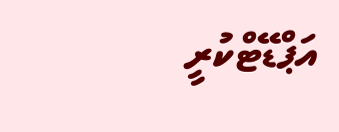އަޕްޑޭޓްކުރީ